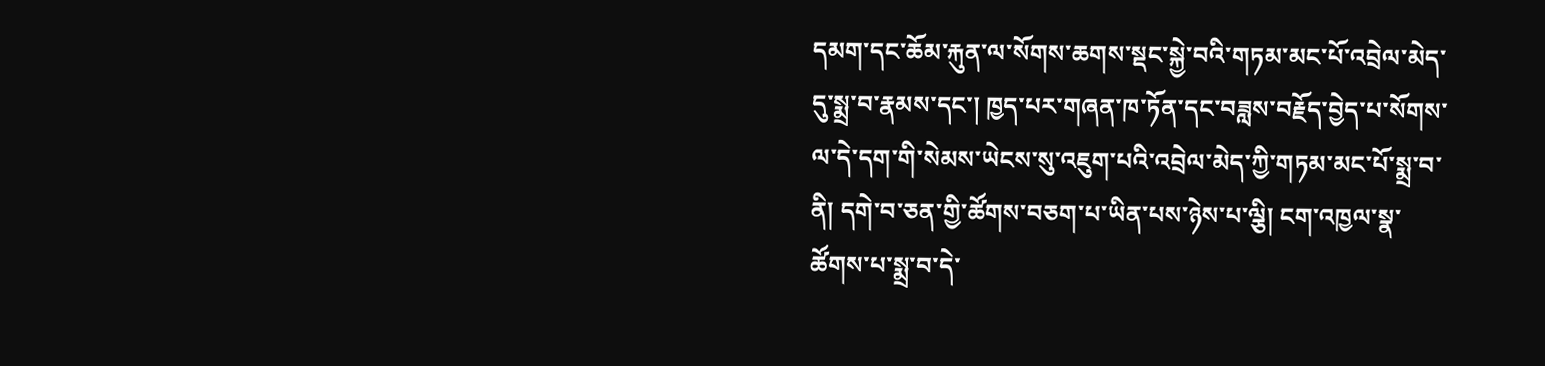དམག་དང་ཆོམ་རྐུན་ལ་སོགས་ཆགས་སྡང་སྐྱེ་བའི་གཏམ་མང་པོ་འབྲེལ་མེད་དུ་སྨྲ་བ་རྣམས་དང་། ཁྱད་པར་གཞན་ཁ་ཏོན་དང་བཟླས་བརྗོད་བྱེད་པ་སོགས་ལ་དེ་དག་གི་སེམས་ཡེངས་སུ་འཇུག་པའི་འབྲེལ་མེད་ཀྱི་གཏམ་མང་པོ་སྨྲ་བ་ནི། དགེ་བ་ཅན་གྱི་ཚོགས་བཅག་པ་ཡིན་པས་ཉེས་པ་ལྕི། ངག་འཁྱལ་སྣ་ཚོགས་པ་སྨྲ་བ་དེ་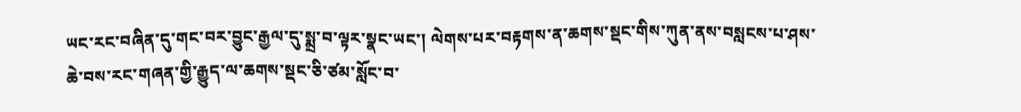ཡང་རང་བཞིན་དུ་གང་བར་བྱུང་རྒྱལ་དུ་སྨྲ་བ་ལྟར་སྣང་ཡང་། ལེགས་པར་བརྟགས་ན་ཆགས་སྡང་གིས་ཀུན་ནས་བསླངས་པ་ཤས་ཆེ་བས་རང་གཞན་གྱི་རྒྱུད་ལ་ཆགས་སྡང་ཅི་ཙམ་སློང་བ་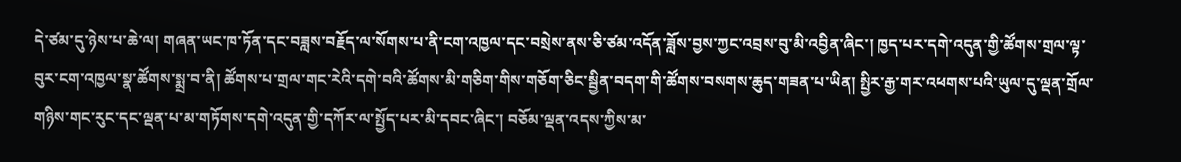དེ་ཙམ་དུ་ཉེས་པ་ཆེ་ལ། གཞན་ཡང་ཁ་ཏོན་དང་བཟླས་བརྗོད་ལ་སོགས་པ་ནི་ངག་འཁྱལ་དང་བསྲེས་ནས་ཅི་ཙམ་འདོན་ཟློས་བྱས་ཀྱང་འབྲས་བུ་མི་འབྱིན་ཞིང་། ཁྱད་པར་དགེ་འདུན་གྱི་ཚོགས་གྲལ་ལྟ་བུར་ངག་འཁྱལ་སྣ་ཚོགས་སྨྲ་བ་ནི། ཚོགས་པ་གྲལ་གང་རེའི་དགེ་བའི་ཚོགས་མི་གཅིག་གིས་གཅོག་ཅིང་སྦྱིན་བདག་གི་ཚོགས་བསགས་ཆུད་གཟན་པ་ཡིན། སྤྱིར་རྒྱ་གར་འཕགས་པའི་ཡུལ་དུ་ལྡན་གྲོལ་གཉིས་གང་རུང་དང་ལྡན་པ་མ་གཏོགས་དགེ་འདུན་གྱི་དཀོར་ལ་སྤྱོད་པར་མི་དབང་ཞིང་། བཅོམ་ལྡན་འདས་ཀྱིས་མ་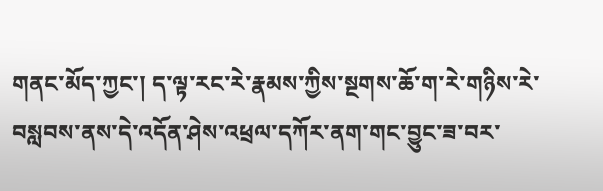གནང་མོད་ཀྱང་། ད་ལྟ་རང་རེ་རྣམས་ཀྱིས་སྔགས་ཆོ་ག་རེ་གཉིས་རེ་བསླབས་ནས་དེ་འདོན་ཤེས་འཕྲལ་དཀོར་ནག་གང་བྱུང་ཟ་བར་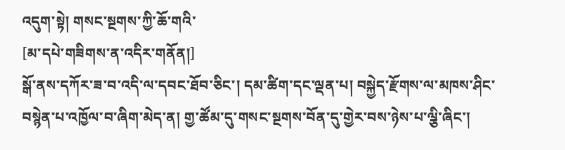འདུག་སྟེ། གསང་སྔགས་ཀྱི་ཆོ་གའི་
[མ་དཔེ་གཟིགས་ན་འདིར་གནོན།]
སྒོ་ནས་དཀོར་ཟ་བ་འདི་ལ་དབང་ཐོབ་ཅིང་། དམ་ཚིག་དང་ལྡན་པ། བསྐྱེད་རྫོགས་ལ་མཁས་ཤིང་བསྙེན་པ་འཁྱོལ་བ་ཞིག་མེད་ན། གྱ་ཚོམ་དུ་གསང་སྔགས་བོན་དུ་གྱེར་བས་ཉེས་པ་ལྕི་ཞིང་།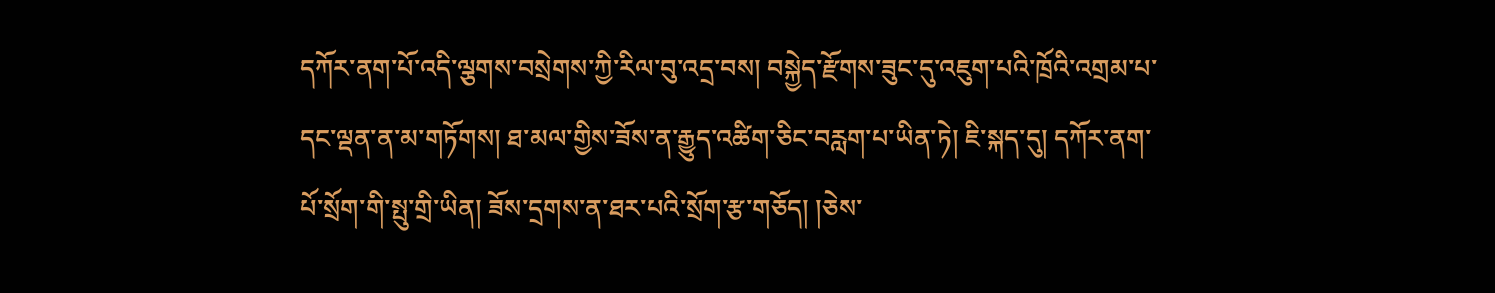དཀོར་ནག་པོ་འདི་ལྕགས་བསྲེགས་ཀྱི་རིལ་བུ་འདྲ་བས། བསྐྱེད་རྫོགས་ཟུང་དུ་འཇུག་པའི་ཁྲོའི་འགྲམ་པ་དང་ལྡན་ན་མ་གཏོགས། ཐ་མལ་གྱིས་ཟོས་ན་རྒྱུད་འཚིག་ཅིང་བརླག་པ་ཡིན་ཏེ། ཇི་སྐད་དུ། དཀོར་ནག་པོ་སྲོག་གི་སྤུ་གྲི་ཡིན། ཟོས་དྲགས་ན་ཐར་པའི་སྲོག་རྩ་གཅོད། །ཅེས་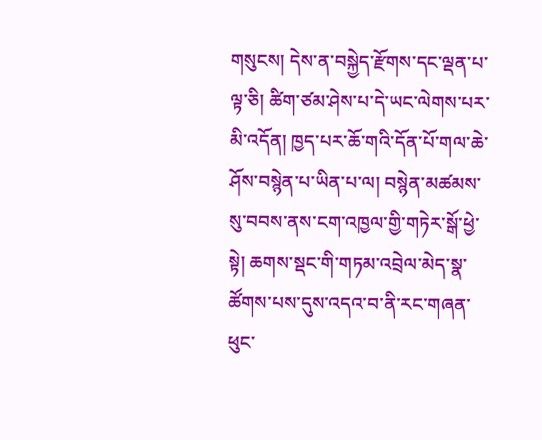གསུངས། དེས་ན་བསྐྱེད་རྫོགས་དང་ལྡན་པ་ལྟ་ཅི། ཚིག་ཙམ་ཤེས་པ་དེ་ཡང་ལེགས་པར་མི་འདོན། ཁྱད་པར་ཆོ་གའི་དོན་པོ་གལ་ཆེ་ཤོས་བསྙེན་པ་ཡིན་པ་ལ། བསྙེན་མཚམས་སུ་བབས་ནས་ངག་འཁྱལ་གྱི་གཏེར་སྒོ་ཕྱེ་སྟེ། ཆགས་སྡང་གི་གཏམ་འབྲེལ་མེད་སྣ་ཚོགས་པས་དུས་འདའ་བ་ནི་རང་གཞན་ཕུང་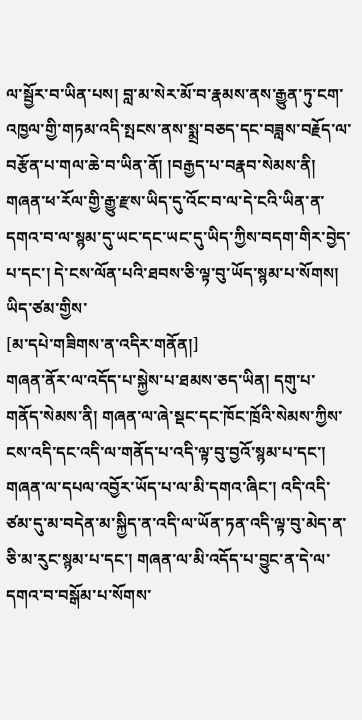ལ་སྦྱོར་བ་ཡིན་པས། བླ་མ་སེར་མོ་བ་རྣམས་ནས་རྒྱུན་ཏུ་ངག་འཁྱལ་གྱི་གཏམ་འདི་སྤངས་ནས་སྨྲ་བཅད་དང་བཟླས་བརྗོད་ལ་བརྩོན་པ་གལ་ཆེ་བ་ཡིན་ནོ། །བརྒྱད་པ་བརྣབ་སེམས་ནི། གཞན་ཕ་རོལ་གྱི་རྒྱུ་རྫས་ཡིད་དུ་འོང་བ་ལ་དེ་ངའི་ཡིན་ན་དགའ་བ་ལ་སྙམ་དུ་ཡང་དང་ཡང་དུ་ཡིད་ཀྱིས་བདག་གིར་བྱེད་པ་དང་། དེ་ངས་ལོན་པའི་ཐབས་ཅི་ལྟ་བུ་ཡོད་སྙམ་པ་སོགས། ཡིད་ཙམ་གྱིས་
[མ་དཔེ་གཟིགས་ན་འདིར་གནོན།]
གཞན་ནོར་ལ་འདོད་པ་སྐྱེས་པ་ཐམས་ཅད་ཡིན། དགུ་པ་གནོད་སེམས་ནི། གཞན་ལ་ཞེ་སྡང་དང་ཁོང་ཁྲོའི་སེམས་ཀྱིས་ངས་འདི་དང་འདི་ལ་གནོད་པ་འདི་ལྟ་བུ་བྱའོ་སྙམ་པ་དང་། གཞན་ལ་དཔལ་འབྱོར་ཡོད་པ་ལ་མི་དགའ་ཞིང་། འདི་འདི་ཙམ་དུ་མ་བདེན་མ་སྐྱིད་ན་འདི་ལ་ཡོན་ཏན་འདི་ལྟ་བུ་མེད་ན་ཅི་མ་རུང་སྙམ་པ་དང་། གཞན་ལ་མི་འདོད་པ་བྱུང་ན་དེ་ལ་དགའ་བ་བསྒོམ་པ་སོགས་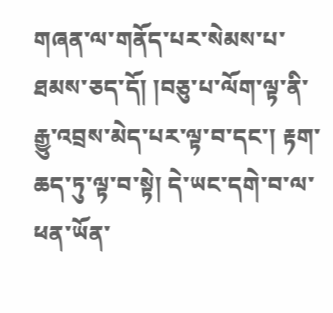གཞན་ལ་གནོད་པར་སེམས་པ་ཐམས་ཅད་དོ། །བཅུ་པ་ལོག་ལྟ་ནི་རྒྱུ་འབྲས་མེད་པར་ལྟ་བ་དང་། རྟག་ཆད་ཏུ་ལྟ་བ་སྟེ། དེ་ཡང་དགེ་བ་ལ་ཕན་ཡོན་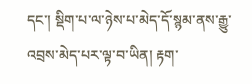དང་། སྡིག་པ་ལ་ཉེས་པ་མེད་དོ་སྙམ་ནས་རྒྱུ་འབྲས་མེད་པར་ལྟ་བ་ཡིན། རྟག་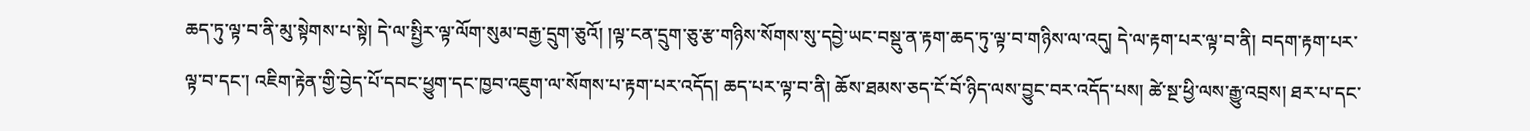ཆད་ཏུ་ལྟ་བ་ནི་མུ་སྟེགས་པ་སྟེ། དེ་ལ་སྤྱིར་ལྟ་ལོག་སུམ་བརྒྱ་དྲུག་ཅུའོ། །ལྟ་ངན་དྲུག་ཅུ་རྩ་གཉིས་སོགས་སུ་དབྱེ་ཡང་བསྡུ་ན་རྟག་ཆད་ཏུ་ལྟ་བ་གཉིས་ལ་འདུ། དེ་ལ་རྟག་པར་ལྟ་བ་ནི། བདག་རྟག་པར་ལྟ་བ་དང་། འཇིག་རྟེན་གྱི་བྱེད་པོ་དབང་ཕྱུག་དང་ཁྱབ་འཇུག་ལ་སོགས་པ་རྟག་པར་འདོད། ཆད་པར་ལྟ་བ་ནི། ཆོས་ཐམས་ཅད་ངོ་བོ་ཉིད་ལས་བྱུང་བར་འདོད་པས། ཚེ་སྔ་ཕྱི་ལས་རྒྱུ་འབྲས། ཐར་པ་དང་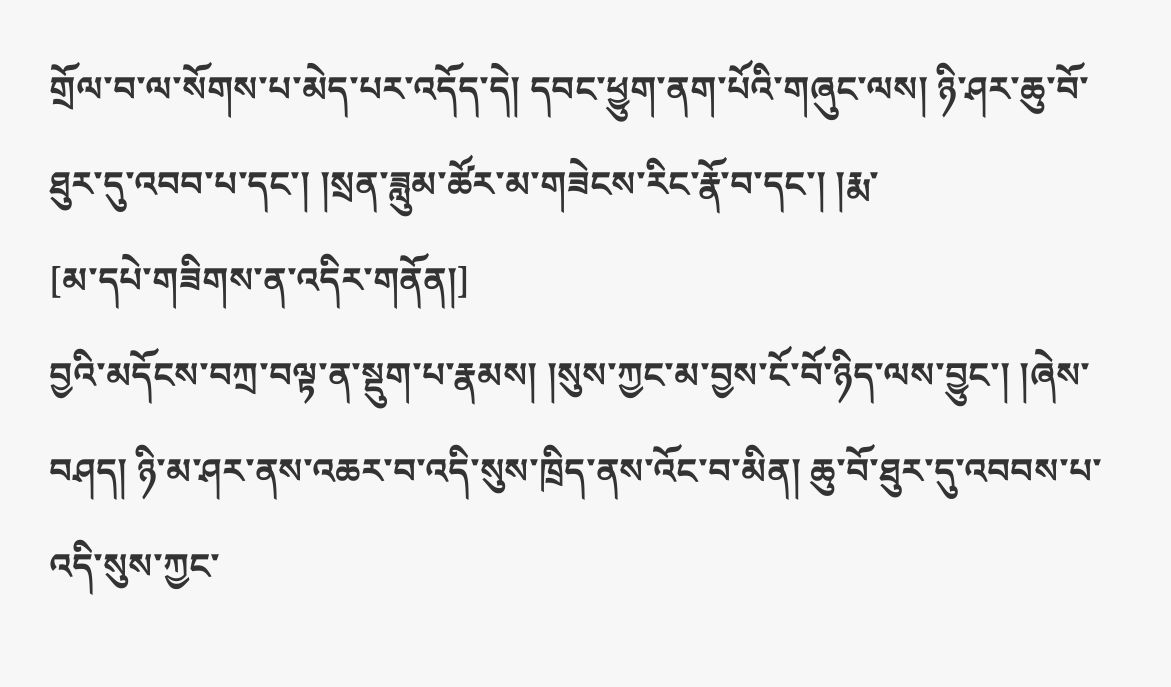གྲོལ་བ་ལ་སོགས་པ་མེད་པར་འདོད་དེ། དབང་ཕྱུག་ནག་པོའི་གཞུང་ལས། ཉི་ཤར་ཆུ་བོ་ཐུར་དུ་འབབ་པ་དང་། །སྲན་ཟླུམ་ཚོར་མ་གཟེངས་རིང་རྣོ་བ་དང་། །རྨ་
[མ་དཔེ་གཟིགས་ན་འདིར་གནོན།]
བྱའི་མདོངས་བཀྲ་བལྟ་ན་སྡུག་པ་རྣམས། །སུས་ཀྱང་མ་བྱས་ངོ་བོ་ཉིད་ལས་བྱུང་། །ཞེས་བཤད། ཉི་མ་ཤར་ནས་འཆར་བ་འདི་སུས་ཁྲིད་ནས་འོང་བ་མིན། ཆུ་བོ་ཐུར་དུ་འབབས་པ་འདི་སུས་ཀྱང་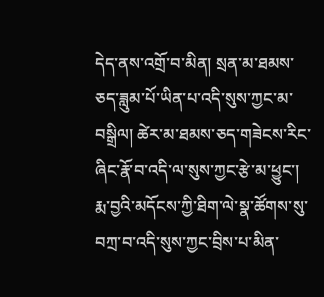དེད་ནས་འགྲོ་བ་མིན། སྲན་མ་ཐམས་ཅད་ཟླུམ་པོ་ཡིན་པ་འདི་སུས་ཀྱང་མ་བསྒྲིལ། ཚེར་མ་ཐམས་ཅད་གཟེངས་རིང་ཞིང་རྣོ་བ་འདི་ལ་སུས་ཀྱང་རྩེ་མ་ཕྱུང་། རྨ་བྱའི་མདོངས་ཀྱི་ཐིག་ལེ་སྣ་ཚོགས་སུ་བཀྲ་བ་འདི་སུས་ཀྱང་བྲིས་པ་མིན་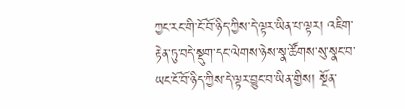ཀྱང་རང་གི་ངོ་བོ་ཉིད་ཀྱིས་དེ་ལྟར་ཡིན་པ་ལྟར། འཇིག་རྟེན་ཏུ་བདེ་སྡུག་དང་ལེགས་ཉེས་སྣ་ཚོགས་སུ་སྣང་བ་ཡང་ངོ་བོ་ཉིད་ཀྱིས་དེ་ལྟར་བྱུང་བ་ཡིན་གྱིས། སྔོན་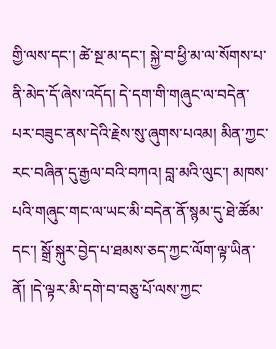གྱི་ལས་དང་། ཚེ་སྔ་མ་དང་། སྐྱེ་བ་ཕྱི་མ་ལ་སོགས་པ་ནི་མེད་དོ་ཞེས་འདོད། དེ་དག་གི་གཞུང་ལ་བདེན་པར་བཟུང་ནས་དེའི་རྗེས་སུ་ཞུགས་པའམ། མིན་ཀྱང་རང་བཞིན་དུ་རྒྱལ་བའི་བཀའ། བླ་མའི་ལུང་། མཁས་པའི་གཞུང་གང་ལ་ཡང་མི་བདེན་ནོ་སྙམ་དུ་ཐེ་ཚོམ་དང་། སྒྲོ་སྐུར་བྱེད་པ་ཐམས་ཅད་ཀྱང་ལོག་ལྟ་ཡིན་ནོ། །དེ་ལྟར་མི་དགེ་བ་བཅུ་པོ་ལས་ཀྱང་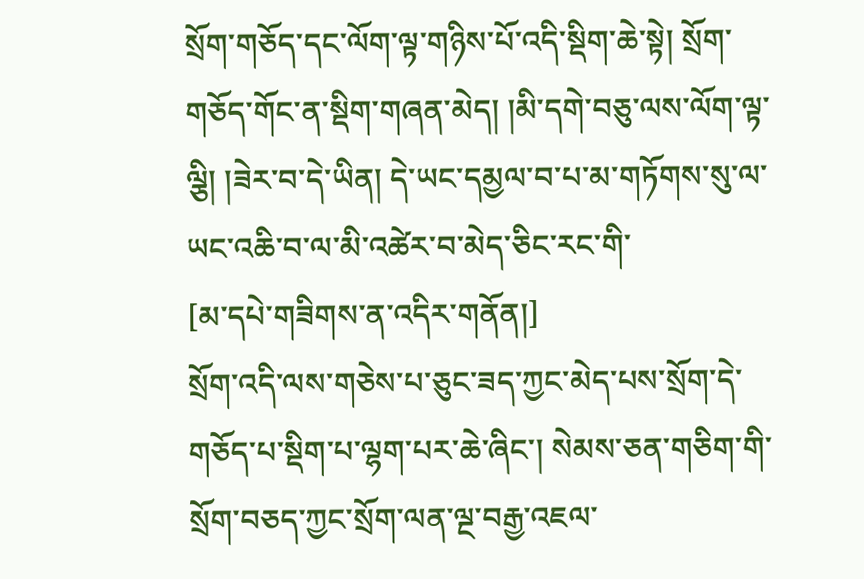སྲོག་གཅོད་དང་ལོག་ལྟ་གཉིས་པོ་འདི་སྡིག་ཆེ་སྟེ། སྲོག་གཅོད་གོང་ན་སྡིག་གཞན་མེད། །མི་དགེ་བཅུ་ལས་ལོག་ལྟ་ལྕི། །ཟེར་བ་དེ་ཡིན། དེ་ཡང་དམྱལ་བ་པ་མ་གཏོགས་སུ་ལ་ཡང་འཆི་བ་ལ་མི་འཚེར་བ་མེད་ཅིང་རང་གི་
[མ་དཔེ་གཟིགས་ན་འདིར་གནོན།]
སྲོག་འདི་ལས་གཅེས་པ་ཅུང་ཟད་ཀྱང་མེད་པས་སྲོག་དེ་གཅོད་པ་སྡིག་པ་ལྷག་པར་ཆེ་ཞིང་། སེམས་ཅན་གཅིག་གི་སྲོག་བཅད་ཀྱང་སྲོག་ལན་ལྔ་བརྒྱ་འཇལ་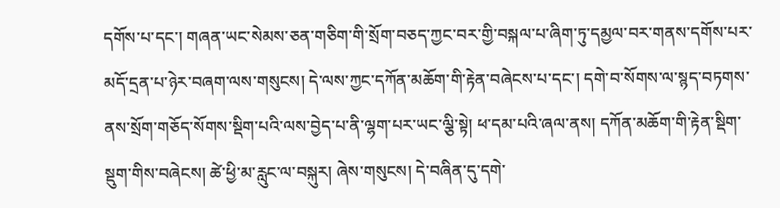དགོས་པ་དང་། གཞན་ཡང་སེམས་ཅན་གཅིག་གི་སྲོག་བཅད་ཀྱང་བར་གྱི་བསྐལ་པ་ཞིག་ཏུ་དམྱལ་བར་གནས་དགོས་པར་མདོ་དྲན་པ་ཉེར་བཞག་ལས་གསུངས། དེ་ལས་ཀྱང་དཀོན་མཆོག་གི་རྟེན་བཞེངས་པ་དང་། དགེ་བ་སོགས་ལ་སྙད་བཏགས་ནས་སྲོག་གཅོད་སོགས་སྡིག་པའི་ལས་བྱེད་པ་ནི་ལྷག་པར་ཡང་ལྕི་སྟེ། ཕ་དམ་པའི་ཞལ་ནས། དཀོན་མཆོག་གི་རྟེན་སྡིག་སྡུག་གིས་བཞེངས། ཚེ་ཕྱི་མ་རླུང་ལ་བསྐུར། ཞེས་གསུངས། དེ་བཞིན་དུ་དགེ་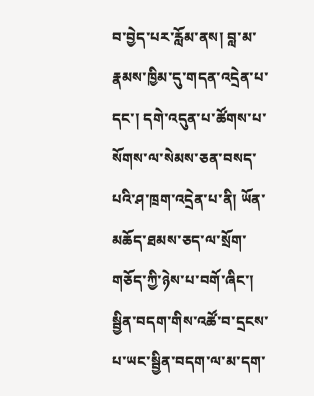བ་བྱེད་པར་རློམ་ནས། བླ་མ་རྣམས་ཁྱིམ་དུ་གདན་འདྲེན་པ་དང་། དགེ་འདུན་པ་ཚོགས་པ་སོགས་ལ་སེམས་ཅན་བསད་པའི་ཤ་ཁྲག་འདྲེན་པ་ནི། ཡོན་མཆོད་ཐམས་ཅད་ལ་སྲོག་གཅོད་ཀྱི་ཉེས་པ་བགོ་ཞིང་། སྦྱིན་བདག་གིས་འཚོ་བ་དྲངས་པ་ཡང་སྦྱིན་བདག་ལ་མ་དག་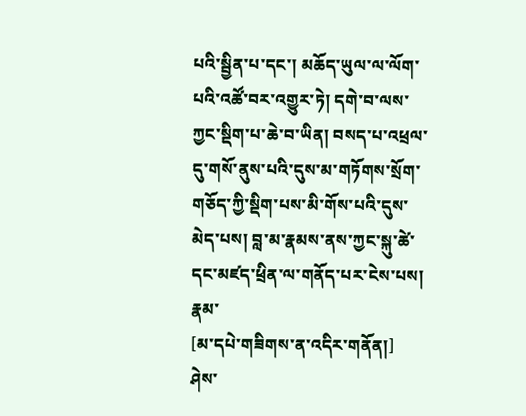པའི་སྦྱིན་པ་དང་། མཆོད་ཡུལ་ལ་ལོག་པའི་འཚོ་བར་འགྱུར་ཏེ། དགེ་བ་ལས་ཀྱང་སྡིག་པ་ཆེ་བ་ཡིན། བསད་པ་འཕྲལ་དུ་གསོ་ནུས་པའི་དུས་མ་གཏོགས་སྲོག་གཅོད་ཀྱི་སྡིག་པས་མི་གོས་པའི་དུས་མེད་པས། བླ་མ་རྣམས་ནས་ཀྱང་སྐུ་ཚེ་དང་མཛད་ཕྲིན་ལ་གནོད་པར་ངེས་པས། རྣམ་
[མ་དཔེ་གཟིགས་ན་འདིར་གནོན།]
ཤེས་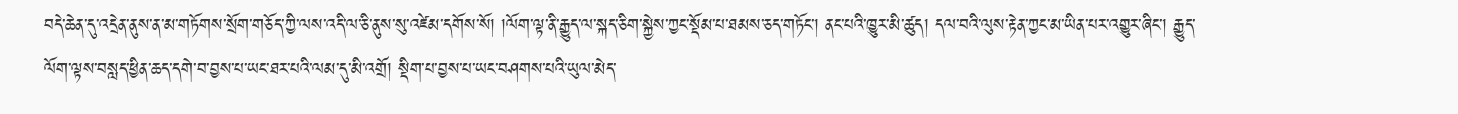བདེ་ཆེན་དུ་འདྲེན་ནུས་ན་མ་གཏོགས་སྲོག་གཅོད་ཀྱི་ལས་འདི་ལ་ཅི་ནུས་སུ་འཛེམ་དགོས་སོ། །ལོག་ལྟ་ནི་རྒྱུད་ལ་སྐད་ཅིག་སྐྱེས་ཀྱང་སྡོམ་པ་ཐམས་ཅད་གཏོང་། ནང་པའི་ཁྱུར་མི་ཚུད། དལ་བའི་ལུས་རྟེན་ཀྱང་མ་ཡིན་པར་འགྱུར་ཞིང་། རྒྱུད་ལོག་ལྟས་བསླད་ཕྱིན་ཆད་དགེ་བ་བྱས་པ་ཡང་ཐར་པའི་ལམ་དུ་མི་འགྲོ། སྡིག་པ་བྱས་པ་ཡང་བཤགས་པའི་ཡུལ་མེད་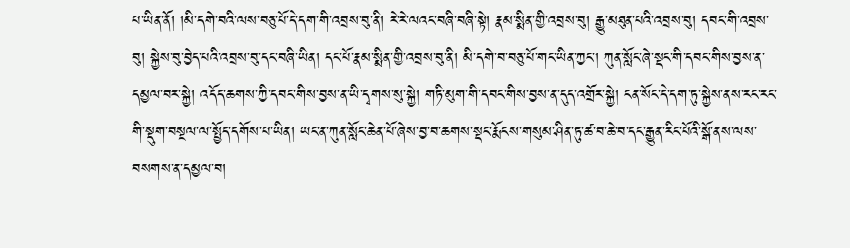པ་ཡིན་ནོ། །མི་དགེ་བའི་ལས་བཅུ་པོ་དེ་དག་གི་འབྲས་བུ་ནི། རེ་རེ་ལའང་བཞི་བཞི་སྟེ། རྣམ་སྨིན་གྱི་འབྲས་བུ། རྒྱུ་མཐུན་པའི་འབྲས་བུ། དབང་གི་འབྲས་བུ། སྐྱེས་བུ་བྱེད་པའི་འབྲས་བུ་དང་བཞི་ཡིན། དང་པོ་རྣམ་སྨིན་གྱི་འབྲས་བུ་ནི། མི་དགེ་བ་བཅུ་པོ་གང་ཡིན་ཀྱང་། ཀུན་སློང་ཞེ་སྡང་གི་དབང་གིས་བྱས་ན་དམྱལ་བར་སྐྱེ། འདོད་ཆགས་ཀྱི་དབང་གིས་བྱས་ན་ཡི་དྭགས་སུ་སྐྱེ། གཏི་མུག་གི་དབང་གིས་བྱས་ན་དུད་འགྲོར་སྐྱེ། ངན་སོང་དེ་དག་ཏུ་སྐྱེས་ནས་རང་རང་གི་སྡུག་བསྔལ་ལ་སྤྱོད་དགོས་པ་ཡིན། ཡང་ན་ཀུན་སློང་ཆེན་པོ་ཞེས་བྱ་བ་ཆགས་སྡང་རྨོངས་གསུམ་ཤིན་ཏུ་ཚ་བ་ཆེ་བ་དང་རྒྱུན་རིང་པོའི་སྒོ་ནས་ལས་བསགས་ན་དམྱལ་བ།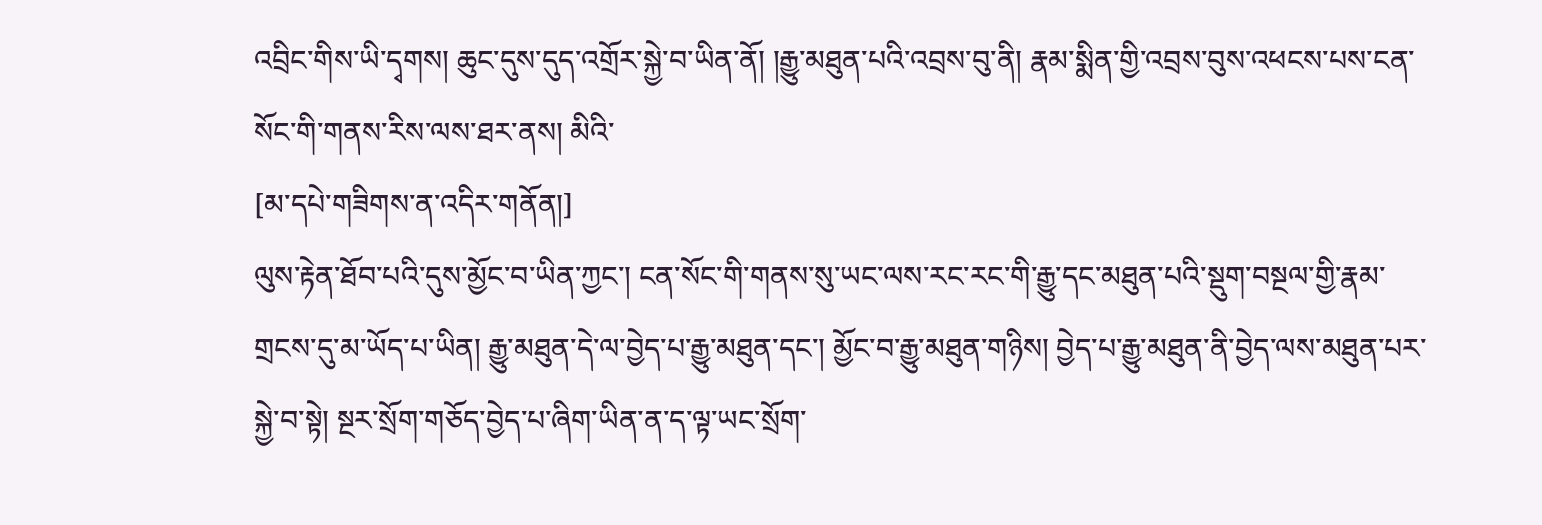འབྲིང་གིས་ཡི་དྭགས། ཆུང་དུས་དུད་འགྲོར་སྐྱེ་བ་ཡིན་ནོ། །རྒྱུ་མཐུན་པའི་འབྲས་བུ་ནི། རྣམ་སྨིན་གྱི་འབྲས་བུས་འཕངས་པས་ངན་སོང་གི་གནས་རིས་ལས་ཐར་ནས། མིའི་
[མ་དཔེ་གཟིགས་ན་འདིར་གནོན།]
ལུས་རྟེན་ཐོབ་པའི་དུས་མྱོང་བ་ཡིན་ཀྱང་། ངན་སོང་གི་གནས་སུ་ཡང་ལས་རང་རང་གི་རྒྱུ་དང་མཐུན་པའི་སྡུག་བསྔལ་གྱི་རྣམ་གྲངས་དུ་མ་ཡོད་པ་ཡིན། རྒྱུ་མཐུན་དེ་ལ་བྱེད་པ་རྒྱུ་མཐུན་དང་། མྱོང་བ་རྒྱུ་མཐུན་གཉིས། བྱེད་པ་རྒྱུ་མཐུན་ནི་བྱེད་ལས་མཐུན་པར་སྐྱེ་བ་སྟེ། སྔར་སྲོག་གཅོད་བྱེད་པ་ཞིག་ཡིན་ན་ད་ལྟ་ཡང་སྲོག་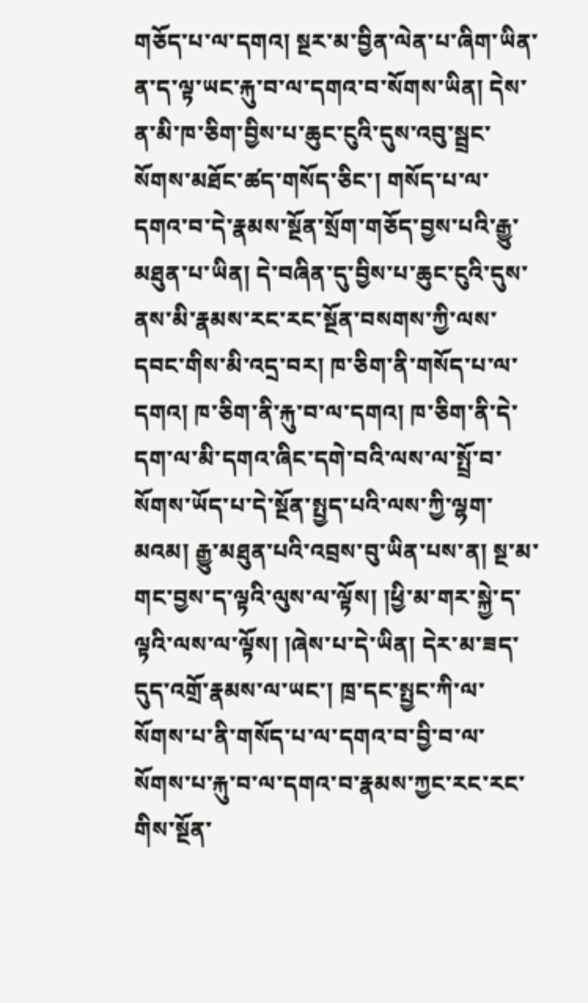གཅོད་པ་ལ་དགའ། སྔར་མ་བྱིན་ལེན་པ་ཞིག་ཡིན་ན་ད་ལྟ་ཡང་རྐུ་བ་ལ་དགའ་བ་སོགས་ཡིན། དེས་ན་མི་ཁ་ཅིག་བྱིས་པ་ཆུང་ངུའི་དུས་འབུ་སྦྲང་སོགས་མཐོང་ཚད་གསོད་ཅིང་། གསོད་པ་ལ་དགའ་བ་དེ་རྣམས་སྔོན་སྲོག་གཅོད་བྱས་པའི་རྒྱུ་མཐུན་པ་ཡིན། དེ་བཞིན་དུ་བྱིས་པ་ཆུང་ངུའི་དུས་ནས་མི་རྣམས་རང་རང་སྔོན་བསགས་ཀྱི་ལས་དབང་གིས་མི་འདྲ་བར། ཁ་ཅིག་ནི་གསོད་པ་ལ་དགའ། ཁ་ཅིག་ནི་རྐུ་བ་ལ་དགའ། ཁ་ཅིག་ནི་དེ་དག་ལ་མི་དགའ་ཞིང་དགེ་བའི་ལས་ལ་སྤྲོ་བ་སོགས་ཡོད་པ་དེ་སྔོན་སྤྱད་པའི་ལས་ཀྱི་ལྷག་མའམ། རྒྱུ་མཐུན་པའི་འབྲས་བུ་ཡིན་པས་ན། སྔ་མ་གང་བྱས་ད་ལྟའི་ལུས་ལ་ལྟོས། །ཕྱི་མ་གར་སྐྱེ་ད་ལྟའི་ལས་ལ་ལྟོས། །ཞེས་པ་དེ་ཡིན། དེར་མ་ཟད་དུད་འགྲོ་རྣམས་ལ་ཡང་། ཁྲ་དང་སྤྱང་ཀི་ལ་སོགས་པ་ནི་གསོད་པ་ལ་དགའ་བ་བྱི་བ་ལ་སོགས་པ་རྐུ་བ་ལ་དགའ་བ་རྣམས་ཀྱང་རང་རང་གིས་སྔོན་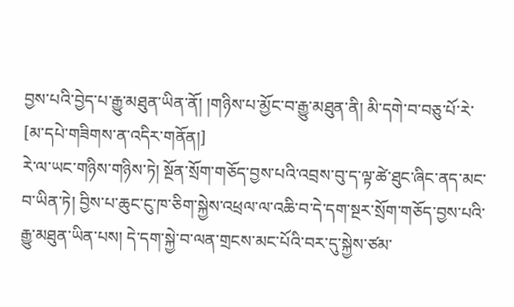བྱས་པའི་བྱེད་པ་རྒྱུ་མཐུན་ཡིན་ནོ། །གཉིས་པ་མྱོང་བ་རྒྱུ་མཐུན་ནི། མི་དགེ་བ་བཅུ་པོ་རེ་
[མ་དཔེ་གཟིགས་ན་འདིར་གནོན།]
རེ་ལ་ཡང་གཉིས་གཉིས་ཏེ། སྔོན་སྲོག་གཅོད་བྱས་པའི་འབྲས་བུ་ད་ལྟ་ཚེ་ཐུང་ཞིང་ནད་མང་བ་ཡིན་ཏེ། བྱིས་པ་ཆུང་ངུ་ཁ་ཅིག་སྐྱེས་འཕྲལ་ལ་འཆི་བ་དེ་དག་སྔར་སྲོག་གཅོད་བྱས་པའི་རྒྱུ་མཐུན་ཡིན་པས། དེ་དག་སྐྱེ་བ་ལན་གྲངས་མང་པོའི་བར་དུ་སྐྱེས་ཙམ་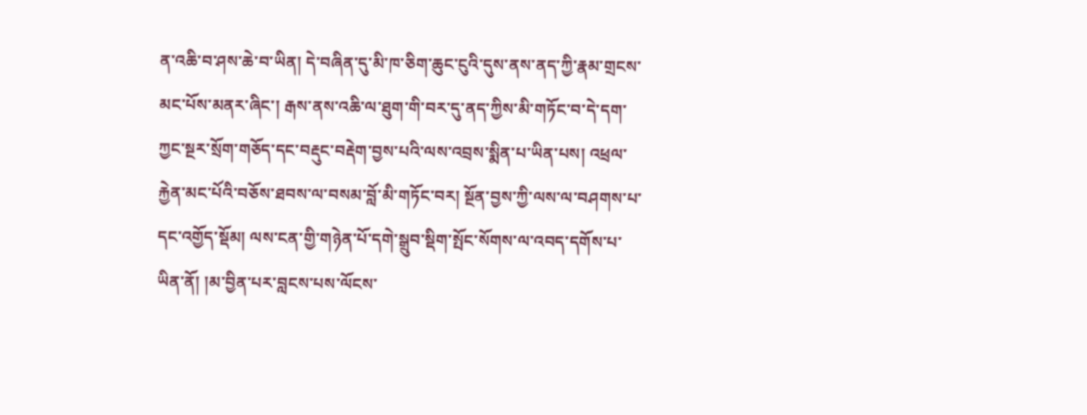ན་འཆི་བ་ཤས་ཆེ་བ་ཡིན། དེ་བཞིན་དུ་མི་ཁ་ཅིག་ཆུང་ངུའི་དུས་ནས་ནད་ཀྱི་རྣམ་གྲངས་མང་པོས་མནར་ཞིང་། རྒས་ནས་འཆི་ལ་ཐུག་གི་བར་དུ་ནད་ཀྱིས་མི་གཏོང་བ་དེ་དག་ཀྱང་སྔར་སྲོག་གཅོད་དང་བརྡུང་བརྡེག་བྱས་པའི་ལས་འབྲས་སྨིན་པ་ཡིན་པས། འཕྲལ་རྐྱེན་མང་པོའི་བཅོས་ཐབས་ལ་བསམ་བློ་མི་གཏོང་བར། སྔོན་བྱས་ཀྱི་ལས་ལ་བཤགས་པ་དང་འགྱོད་སྡོམ། ལས་ངན་གྱི་གཉེན་པོ་དགེ་སྒྲུབ་སྡིག་སྤོང་སོགས་ལ་འབད་དགོས་པ་ཡིན་ནོ། །མ་བྱིན་པར་བླངས་པས་ལོངས་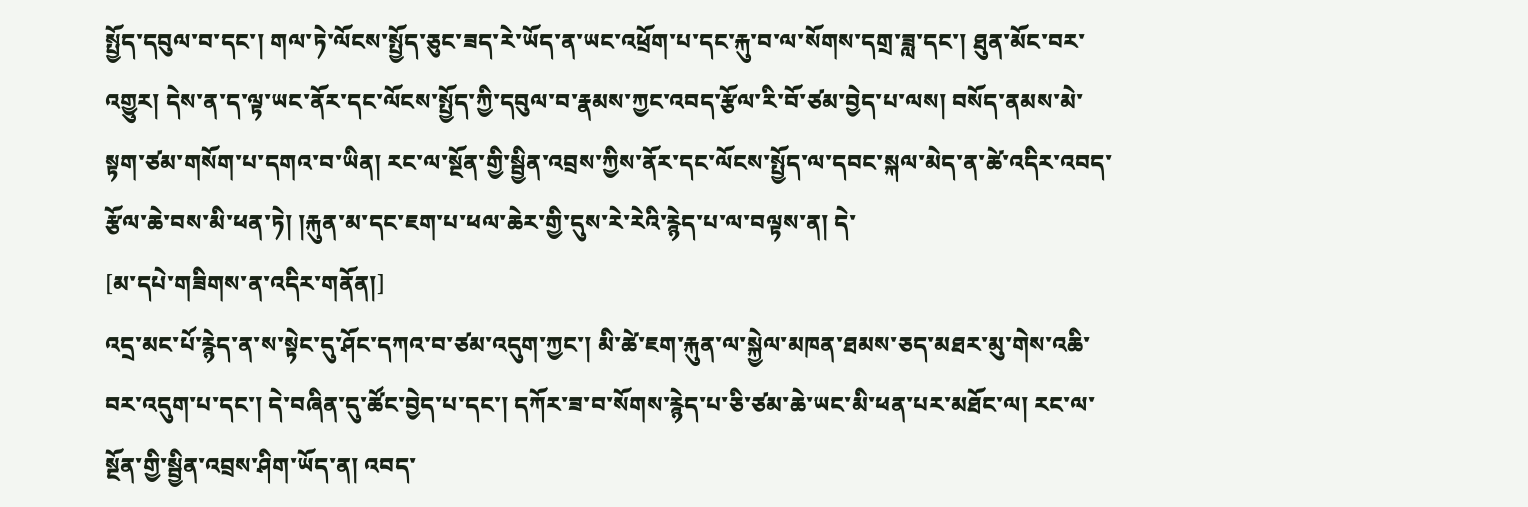སྤྱོད་དབུལ་བ་དང་། གལ་ཏེ་ལོངས་སྤྱོད་ཅུང་ཟད་རེ་ཡོད་ན་ཡང་འཕྲོག་པ་དང་རྐུ་བ་ལ་སོགས་དགྲ་ཟླ་དང་། ཐུན་མོང་བར་འགྱུར། དེས་ན་ད་ལྟ་ཡང་ནོར་དང་ལོངས་སྤྱོད་ཀྱི་དབུལ་བ་རྣམས་ཀྱང་འབད་རྩོལ་རི་བོ་ཙམ་བྱེད་པ་ལས། བསོད་ནམས་མེ་སྟག་ཙམ་གསོག་པ་དགའ་བ་ཡིན། རང་ལ་སྔོན་གྱི་སྦྱིན་འབྲས་ཀྱིས་ནོར་དང་ལོངས་སྤྱོད་ལ་དབང་སྐལ་མེད་ན་ཚེ་འདིར་འབད་རྩོལ་ཆེ་བས་མི་ཕན་ཏེ། །རྐུན་མ་དང་ཇག་པ་ཕལ་ཆེར་གྱི་དུས་རེ་རེའི་རྙེད་པ་ལ་བལྟས་ན། དེ་
[མ་དཔེ་གཟིགས་ན་འདིར་གནོན།]
འདྲ་མང་པོ་རྙེད་ན་ས་སྟེང་དུ་ཤོང་དཀའ་བ་ཙམ་འདུག་ཀྱང་། མི་ཚེ་ཇག་རྐུན་ལ་སྐྱེལ་མཁན་ཐམས་ཅད་མཐར་མུ་གེས་འཆི་བར་འདུག་པ་དང་། དེ་བཞིན་དུ་ཚོང་བྱེད་པ་དང་། དཀོར་ཟ་བ་སོགས་རྙེད་པ་ཅི་ཙམ་ཆེ་ཡང་མི་ཕན་པར་མཐོང་ལ། རང་ལ་སྔོན་གྱི་སྦྱིན་འབྲས་ཤིག་ཡོད་ན། འབད་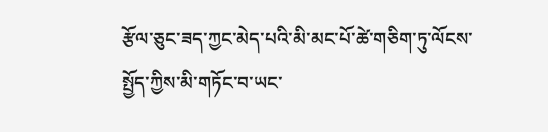རྩོལ་ཅུང་ཟད་ཀྱང་མེད་པའི་མི་མང་པོ་ཚེ་གཅིག་ཏུ་ལོངས་སྤྱོད་ཀྱིས་མི་གཏོང་བ་ཡང་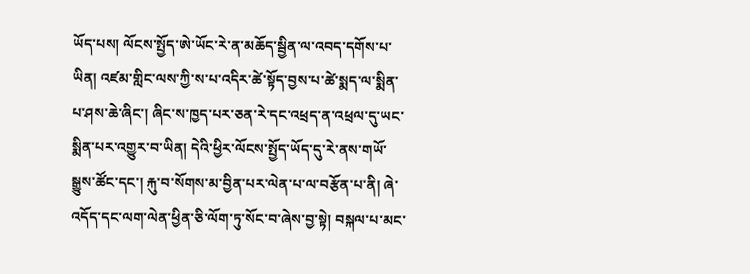ཡོད་པས། ལོངས་སྤྱོད་ཨེ་ཡོང་རེ་ན་མཆོད་སྦྱིན་ལ་འབད་དགོས་པ་ཡིན། འཛམ་གླིང་ལས་ཀྱི་ས་པ་འདིར་ཚེ་སྟོད་བྱས་པ་ཚེ་སྨད་ལ་སྨིན་པ་ཤས་ཆེ་ཞིང་། ཞིང་ས་ཁྱད་པར་ཅན་རེ་དང་འཕྲད་ན་འཕྲལ་དུ་ཡང་སྨིན་པར་འགྱུར་བ་ཡིན། དེའི་ཕྱིར་ལོངས་སྤྱོད་ཡོད་དུ་རེ་ནས་གཡོ་སྒྱུས་ཚོང་དང་། རྐུ་བ་སོགས་མ་བྱིན་པར་ལེན་པ་ལ་བརྩོན་པ་ནི། ཞེ་འདོད་དང་ལག་ལེན་ཕྱིན་ཅི་ལོག་ཏུ་སོང་བ་ཞེས་བྱ་སྟེ། བསྐལ་པ་མང་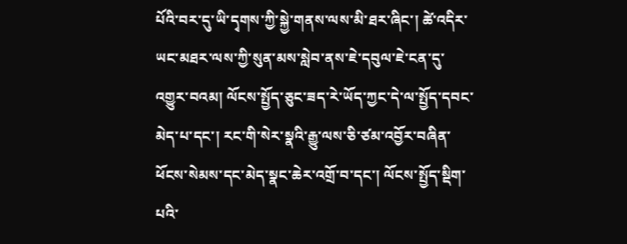པོའི་བར་དུ་ཡི་དྭགས་ཀྱི་སྐྱེ་གནས་ལས་མི་ཐར་ཞིང་། ཚེ་འདིར་ཡང་མཐར་ལས་ཀྱི་སུན་མས་སླེབ་ནས་ཇེ་དབུལ་ཇེ་ངན་དུ་འགྱུར་བའམ། ལོངས་སྤྱོད་ཅུང་ཟད་རེ་ཡོད་ཀྱང་དེ་ལ་སྤྱོད་དབང་མེད་པ་དང་། རང་གི་སེར་སྣའི་རྒྱུ་ལས་ཅི་ཙམ་འབྱོར་བཞིན་ཕོངས་སེམས་དང་མེད་སྣང་ཆེར་འགྲོ་བ་དང་། ལོངས་སྤྱོད་སྡིག་པའི་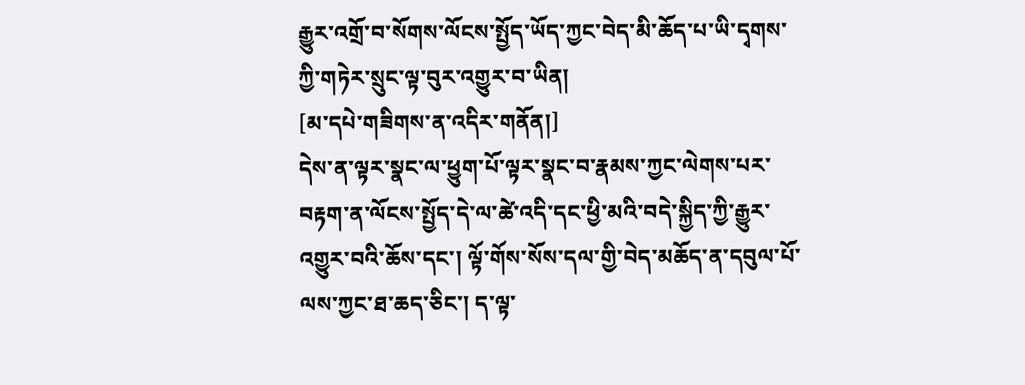རྒྱུར་འགྲོ་བ་སོགས་ལོངས་སྤྱོད་ཡོད་ཀྱང་བེད་མི་ཆོད་པ་ཡི་དྭགས་ཀྱི་གཏེར་སྲུང་ལྟ་བུར་འགྱུར་བ་ཡིན།
[མ་དཔེ་གཟིགས་ན་འདིར་གནོན།]
དེས་ན་ལྟར་སྣང་ལ་ཕྱུག་པོ་ལྟར་སྣང་བ་རྣམས་ཀྱང་ལེགས་པར་བརྟག་ན་ལོངས་སྤྱོད་དེ་ལ་ཚེ་འདི་དང་ཕྱི་མའི་བདེ་སྐྱིད་ཀྱི་རྒྱུར་འགྱུར་བའི་ཆོས་དང་། ལྟོ་གོས་སོས་དལ་གྱི་བེད་མཆོད་ན་དབུལ་པོ་ལས་ཀྱང་ཐ་ཆད་ཅིང་། ད་ལྟ་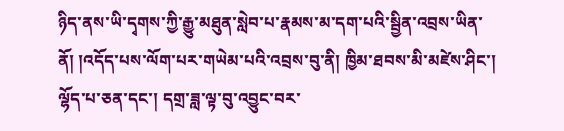ཉིད་ནས་ཡི་དྭགས་ཀྱི་རྒྱུ་མཐུན་སླེབ་པ་རྣམས་མ་དག་པའི་སྦྱིན་འབྲས་ཡིན་ནོ། །འདོད་པས་ལོག་པར་གཡེམ་པའི་འབྲས་བུ་ནི། ཁྱིམ་ཐབས་མི་མཛེས་ཤིང་། ལྷོད་པ་ཅན་དང་། དགྲ་ཟླ་ལྟ་བུ་འབྱུང་བར་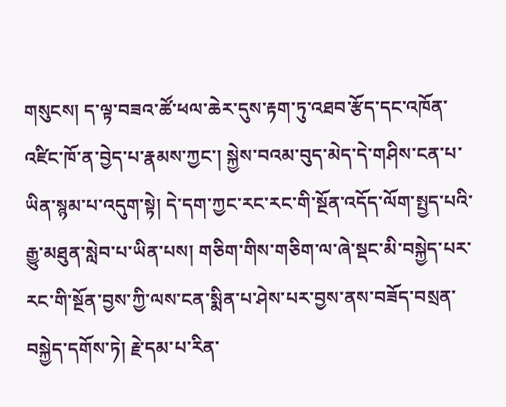གསུངས། ད་ལྟ་བཟའ་ཚོ་ཕལ་ཆེར་དུས་རྟག་ཏུ་འཐབ་རྩོད་དང་འཁོན་འཛིང་ཁོ་ན་བྱེད་པ་རྣམས་ཀྱང་། སྐྱེས་བའམ་བུད་མེད་དེ་གཤིས་ངན་པ་ཡིན་སྙམ་པ་འདུག་སྟེ། དེ་དག་ཀྱང་རང་རང་གི་སྔོན་འདོད་ལོག་སྤྱད་པའི་རྒྱུ་མཐུན་སླེབ་པ་ཡིན་པས། གཅིག་གིས་གཅིག་ལ་ཞེ་སྡང་མི་བསྐྱེད་པར་རང་གི་སྔོན་བྱས་ཀྱི་ལས་ངན་སྨིན་པ་ཤེས་པར་བྱས་ནས་བཟོད་བསྲན་བསྐྱེད་དགོས་ཏེ། རྗེ་དམ་པ་རིན་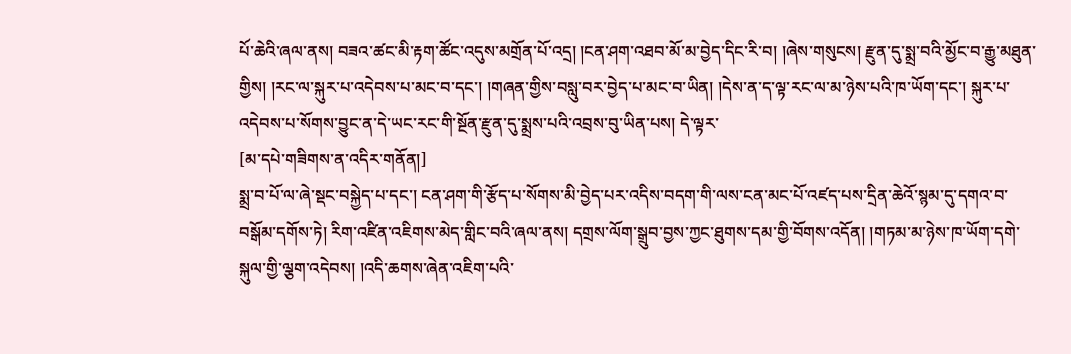པོ་ཆེའི་ཞལ་ནས། བཟའ་ཚང་མི་རྟག་ཚོང་འདུས་མགྲོན་པོ་འདྲ། །ངན་ཤག་འཐབ་མོ་མ་བྱེད་དིང་རི་བ། །ཞེས་གསུངས། རྫུན་དུ་སྨྲ་བའི་མྱོང་བ་རྒྱུ་མཐུན་གྱིས། །རང་ལ་སྐུར་པ་འདེབས་པ་མང་བ་དང་། །གཞན་གྱིས་བསླུ་བར་བྱེད་པ་མང་བ་ཡིན། །དེས་ན་ད་ལྟ་རང་ལ་མ་ཉེས་པའི་ཁ་ཡོག་དང་། སྐུར་པ་འདེབས་པ་སོགས་བྱུང་ན་དེ་ཡང་རང་གི་སྔོན་རྫུན་དུ་སྨྲས་པའི་འབྲས་བུ་ཡིན་པས། དེ་ལྟར་
[མ་དཔེ་གཟིགས་ན་འདིར་གནོན།]
སྨྲ་བ་པོ་ལ་ཞེ་སྡང་བསྐྱེད་པ་དང་། ངན་ཤག་གི་རྩོད་པ་སོགས་མི་བྱེད་པར་འདིས་བདག་གི་ལས་ངན་མང་པོ་འཛད་པས་དྲིན་ཆེའོ་སྙམ་དུ་དགའ་བ་བསྒོམ་དགོས་ཏེ། རིག་འཛིན་འཇིགས་མེད་གླིང་བའི་ཞལ་ནས། དགྲས་ལོག་སྒྲུབ་བྱས་ཀྱང་ཐུགས་དམ་གྱི་བོགས་འདོན། །གཏམ་མ་ཉེས་ཁ་ཡོག་དགེ་སྐུལ་གྱི་ལྕག་འདེབས། །འདི་ཆགས་ཞེན་འཇིག་པའི་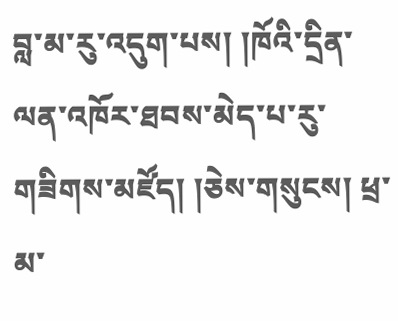བླ་མ་རུ་འདུག་པས། །ཁོའི་དྲིན་ལན་འཁོར་ཐབས་མེད་པ་རུ་གཟིགས་མཛོད། །ཅེས་གསུངས། ཕྲ་མ་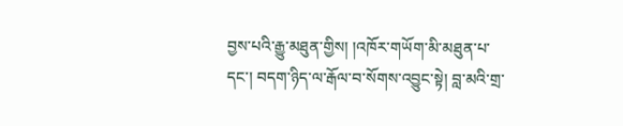བྱས་པའི་རྒྱུ་མཐུན་གྱིས། །འཁོར་གཡོག་མི་མཐུན་པ་དང་། བདག་ཉིད་ལ་རྒོལ་བ་སོགས་འབྱུང་སྟེ། བླ་མའི་གྲ་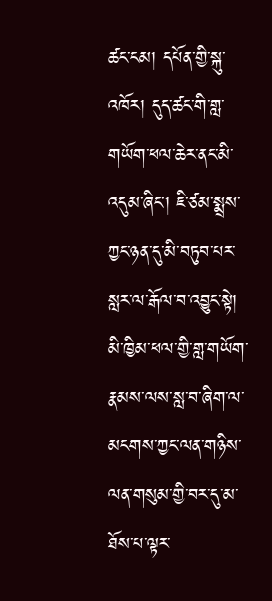ཚང་ངམ། དཔོན་གྱི་སྐུ་འཁོར། དུད་ཚང་གི་གླ་གཡོག་ཕལ་ཆེར་ནང་མི་འདུམ་ཞིང་། ཇི་ཙམ་སྨྲས་ཀྱང་ཉན་དུ་མི་བཏུབ་པར་སླར་ལ་རྒོལ་བ་འབྱུང་སྟེ། མི་ཁྱིམ་ཕལ་གྱི་གླ་གཡོག་རྣམས་ལས་སླ་བ་ཞིག་ལ་མངགས་ཀྱང་ལན་གཉིས་ལན་གསུམ་གྱི་བར་དུ་མ་ཐོས་པ་ལྟར་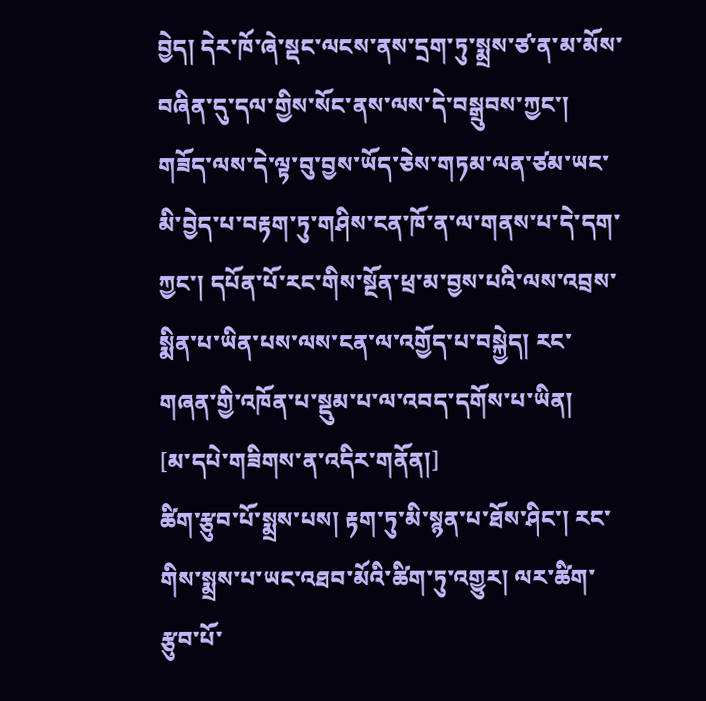བྱེད། དེར་ཁོ་ཞེ་སྡང་ལངས་ནས་དྲག་ཏུ་སྨྲས་ཙ་ན་མ་མོས་བཞིན་དུ་དལ་གྱིས་སོང་ནས་ལས་དེ་བསྒྲུབས་ཀྱང་། གཟོད་ལས་དེ་ལྟ་བུ་བྱས་ཡོད་ཅེས་གཏམ་ལན་ཙམ་ཡང་མི་བྱེད་པ་བརྟག་ཏུ་གཤིས་ངན་ཁོ་ན་ལ་གནས་པ་དེ་དག་ཀྱང་། དཔོན་པོ་རང་གིས་སྔོན་ཕྲ་མ་བྱས་པའི་ལས་འབྲས་སྨིན་པ་ཡིན་པས་ལས་ངན་ལ་འགྱོད་པ་བསྐྱེད། རང་གཞན་གྱི་འཁོན་པ་སྡུམ་པ་ལ་འབད་དགོས་པ་ཡིན།
[མ་དཔེ་གཟིགས་ན་འདིར་གནོན།]
ཚིག་རྩུབ་པོ་སྨྲས་པས། རྟག་ཏུ་མི་སྙན་པ་ཐོས་ཤིང་། རང་གིས་སྨྲས་པ་ཡང་འཐབ་མོའི་ཚིག་ཏུ་འགྱུར། ལར་ཚིག་རྩུབ་པོ་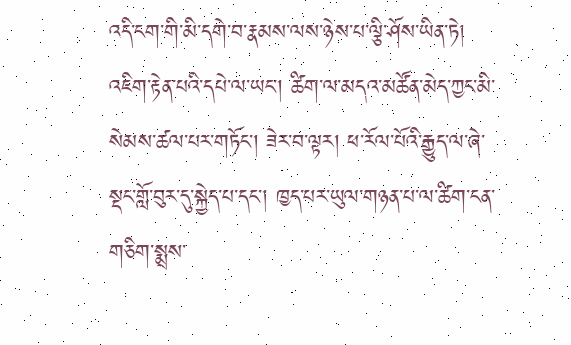འདི་ངག་གི་མི་དགེ་བ་རྣམས་ལས་ཉེས་པ་ལྕི་ཤོས་ཡིན་ཏེ། འཇིག་རྟེན་པའི་དཔེ་ལ་ཡང་། ཚིག་ལ་མདའ་མཚོན་མེད་ཀྱང་མི་སེམས་ཚལ་པར་གཏོང་། ཟེར་བ་ལྟར། ཕ་རོལ་པོའི་རྒྱུད་ལ་ཞེ་སྡང་གློ་བུར་དུ་སྐྱེད་པ་དང་། ཁྱད་པར་ཡུལ་གཉན་པ་ལ་ཚིག་ངན་གཅིག་སྨྲས་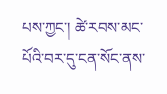པས་ཀྱང་། ཚེ་རབས་མང་པོའི་བར་དུ་ངན་སོང་ནས་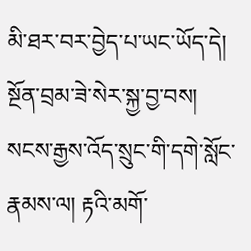མི་ཐར་བར་བྱེད་པ་ཡང་ཡོད་དེ། སྔོན་བྲམ་ཟེ་སེར་སྐྱ་བྱ་བས། སངས་རྒྱས་འོད་སྲུང་གི་དགེ་སློང་རྣམས་ལ། རྟའི་མགོ་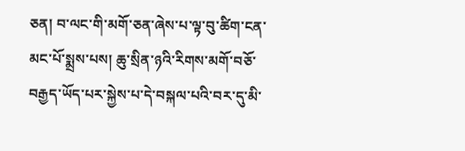ཅན། བ་ལང་གི་མགོ་ཅན་ཞེས་པ་ལྟ་བུ་ཚིག་ངན་མང་པོ་སྨྲས་པས། ཆུ་སྲིན་ཉའི་རིགས་མགོ་བཅོ་བརྒྱད་ཡོད་པར་སྐྱེས་པ་དེ་བསྐལ་པའི་བར་དུ་མི་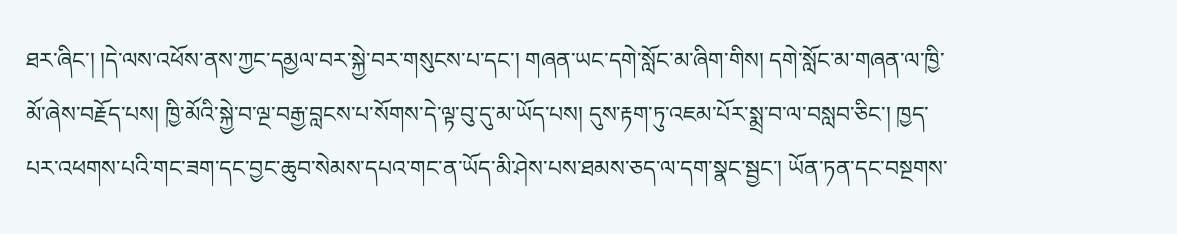ཐར་ཞིང་། །དེ་ལས་འཕོས་ནས་ཀྱང་དམྱལ་བར་སྐྱེ་བར་གསུངས་པ་དང་། གཞན་ཡང་དགེ་སློང་མ་ཞིག་གིས། དགེ་སློང་མ་གཞན་ལ་ཁྱི་མོ་ཞེས་བརྗོད་པས། ཁྱི་མོའི་སྐྱེ་བ་ལྔ་བརྒྱ་བླངས་པ་སོགས་དེ་ལྟ་བུ་དུ་མ་ཡོད་པས། དུས་རྟག་ཏུ་འཇམ་པོར་སྨྲ་བ་ལ་བསླབ་ཅིང་། ཁྱད་པར་འཕགས་པའི་གང་ཟག་དང་བྱང་ཆུབ་སེམས་དཔའ་གང་ན་ཡོད་མི་ཤེས་པས་ཐམས་ཅད་ལ་དག་སྣང་སྦྱང་། ཡོན་ཏན་དང་བསྔགས་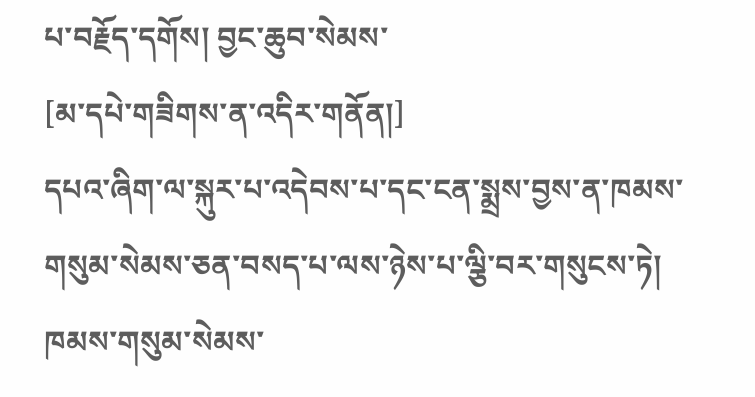པ་བརྗོད་དགོས། བྱང་ཆུབ་སེམས་
[མ་དཔེ་གཟིགས་ན་འདིར་གནོན།]
དཔའ་ཞིག་ལ་སྐུར་པ་འདེབས་པ་དང་ངན་སྨྲས་བྱས་ན་ཁམས་གསུམ་སེམས་ཅན་བསད་པ་ལས་ཉེས་པ་ལྕི་བར་གསུངས་ཏེ། ཁམས་གསུམ་སེམས་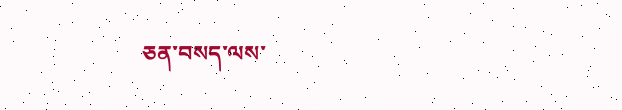ཅན་བསད་ལས་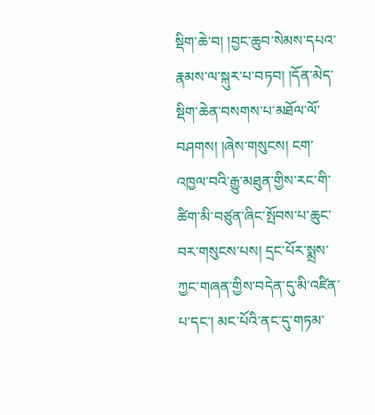སྡིག་ཆེ་བ། །བྱང་ཆུབ་སེམས་དཔའ་རྣམས་ལ་སྐུར་པ་བཏབ། །དོན་མེད་སྡིག་ཆེན་བསགས་པ་མཐོལ་ལོ་བཤགས། །ཞེས་གསུངས། ངག་འཁྱལ་བའི་རྒྱུ་མཐུན་གྱིས་རང་གི་ཚིག་མི་བཙུན་ཞིང་སྤོབས་པ་ཆུང་བར་གསུངས་པས། དྲང་པོར་སྨྲས་ཀྱང་གཞན་གྱིས་བདེན་དུ་མི་འཛིན་པ་དང་། མང་པོའི་ནང་དུ་གཏམ་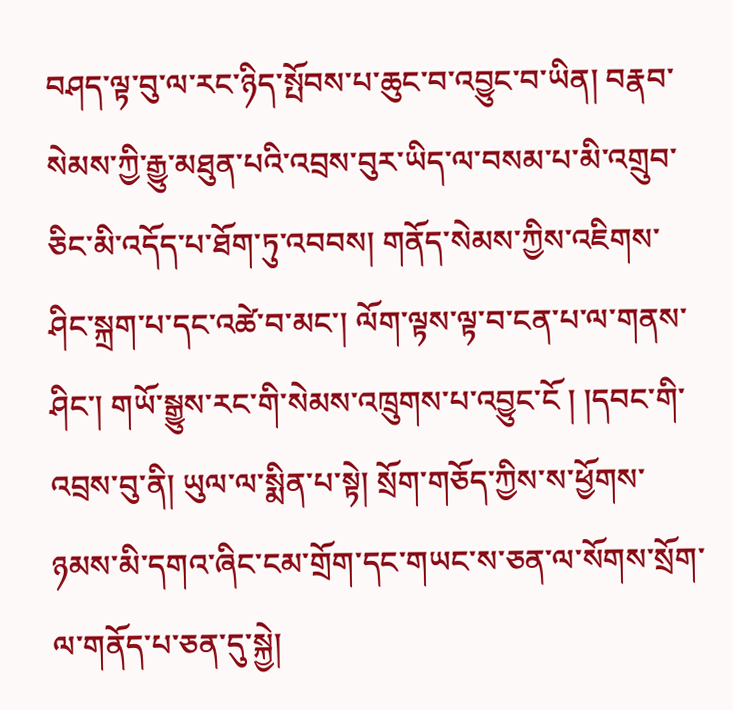བཤད་ལྟ་བུ་ལ་རང་ཉིད་སྤོབས་པ་ཆུང་བ་འབྱུང་བ་ཡིན། བརྣབ་སེམས་ཀྱི་རྒྱུ་མཐུན་པའི་འབྲས་བུར་ཡིད་ལ་བསམ་པ་མི་འགྲུབ་ཅིང་མི་འདོད་པ་ཐོག་ཏུ་འབབས། གནོད་སེམས་ཀྱིས་འཇིགས་ཤིང་སྐྲག་པ་དང་འཚེ་བ་མང་། ལོག་ལྟས་ལྟ་བ་ངན་པ་ལ་གནས་ཤིང་། གཡོ་སྒྱུས་རང་གི་སེམས་འཁྲུགས་པ་འབྱུང་ངོ ། །དབང་གི་འབྲས་བུ་ནི། ཡུལ་ལ་སྨིན་པ་སྟེ། སྲོག་གཅོད་ཀྱིས་ས་ཕྱོགས་ཉམས་མི་དགའ་ཞིང་ངམ་གྲོག་དང་གཡང་ས་ཅན་ལ་སོགས་སྲོག་ལ་གནོད་པ་ཅན་དུ་སྐྱེ།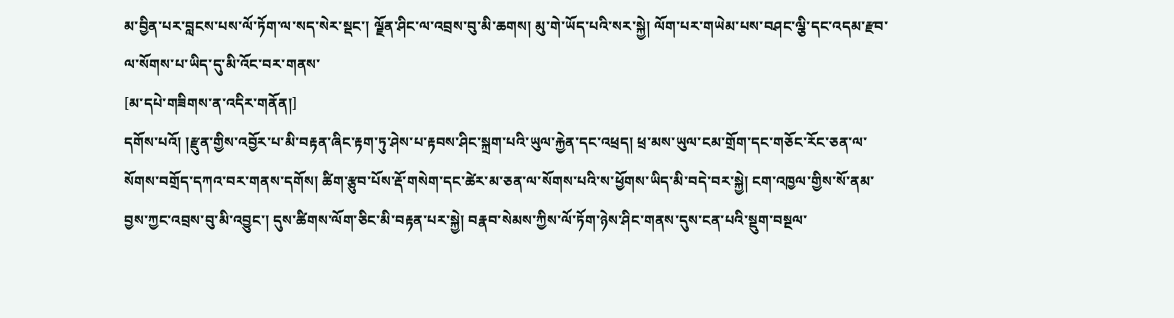མ་བྱིན་པར་བླངས་པས་ལོ་ཏོག་ལ་སད་སེར་སྡང་། ལྗོན་ཤིང་ལ་འབྲས་བུ་མི་ཆགས། མུ་གེ་ཡོད་པའི་སར་སྐྱེ། ལོག་པར་གཡེམ་པས་བཤང་ལྕི་དང་འདམ་རྫབ་ལ་སོགས་པ་ཡིད་དུ་མི་འོང་བར་གནས་
[མ་དཔེ་གཟིགས་ན་འདིར་གནོན།]
དགོས་པའོ། །རྫུན་གྱིས་འབྱོར་པ་མི་བརྟན་ཞིང་རྟག་ཏུ་ཤེས་པ་རྟབས་ཤིང་སྐྲག་པའི་ཡུལ་རྐྱེན་དང་འཕྲད། ཕྲ་མས་ཡུལ་ངམ་གྲོག་དང་གཅོང་རོང་ཅན་ལ་སོགས་བགྲོད་དཀའ་བར་གནས་དགོས། ཚིག་རྩུབ་པོས་རྡོ་གསེག་དང་ཚེར་མ་ཅན་ལ་སོགས་པའི་ས་ཕྱོགས་ཡིད་མི་བདེ་བར་སྐྱེ། ངག་འཁྱལ་གྱིས་སོ་ནམ་བྱས་ཀྱང་འབྲས་བུ་མི་འབྱུང་། དུས་ཚིགས་ལོག་ཅིང་མི་བརྟན་པར་སྐྱེ། བརྣབ་སེམས་ཀྱིས་ལོ་ཏོག་ཉེས་ཤིང་གནས་དུས་ངན་པའི་སྡུག་བསྔལ་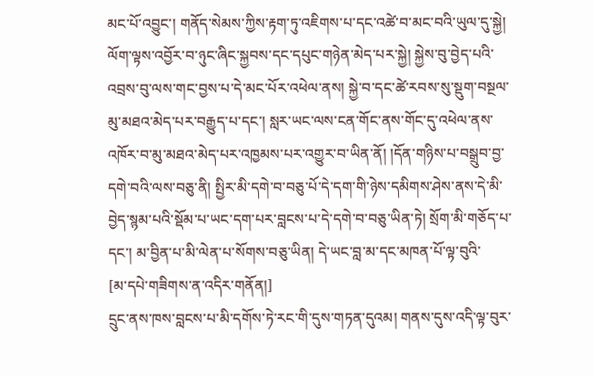མང་པོ་འབྱུང་། གནོད་སེམས་ཀྱིས་རྟག་ཏུ་འཇིགས་པ་དང་འཚེ་བ་མང་བའི་ཡུལ་དུ་སྐྱེ། ལོག་ལྟས་འབྱོར་བ་ཉུང་ཞིང་སྐྱབས་དང་དཔུང་གཉེན་མེད་པར་སྐྱེ། སྐྱེས་བུ་བྱེད་པའི་འབྲས་བུ་ལས་གང་བྱས་པ་དེ་མང་པོར་འཕེལ་ནས། སྐྱེ་བ་དང་ཚེ་རབས་སུ་སྡུག་བསྔལ་མུ་མཐའ་མེད་པར་བརྒྱུད་པ་དང་། སླར་ཡང་ལས་ངན་གོང་ནས་གོང་དུ་འཕེལ་ནས་འཁོར་བ་མུ་མཐའ་མེད་པར་འཁྱམས་པར་འགྱུར་བ་ཡིན་ནོ། །དོན་གཉིས་པ་བསྒྲུབ་བྱ་དགེ་བའི་ལས་བཅུ་ནི། སྤྱིར་མི་དགེ་བ་བཅུ་པོ་དེ་དག་གི་ཉེས་དམིགས་ཤེས་ནས་དེ་མི་བྱེད་སྙམ་པའི་སྡོམ་པ་ཡང་དག་པར་བླངས་པ་དེ་དགེ་བ་བཅུ་ཡིན་ཏེ། སྲོག་མི་གཅོད་པ་དང་། མ་བྱིན་པ་མི་ལེན་པ་སོགས་བཅུ་ཡིན། དེ་ཡང་བླ་མ་དང་མཁན་པོ་ལྟ་བུའི་
[མ་དཔེ་གཟིགས་ན་འདིར་གནོན།]
དྲུང་ནས་ཁས་བླངས་པ་མི་དགོས་ཏེ་རང་གི་དུས་གཏན་དུའམ། གནས་དུས་འདི་ལྟ་བུར་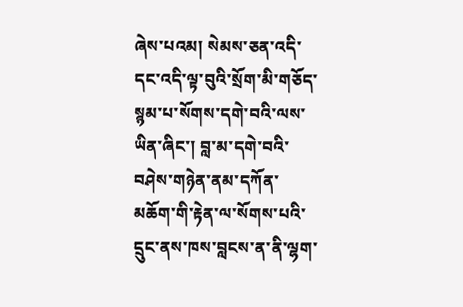ཞེས་པའམ། སེམས་ཅན་འདི་དང་འདི་ལྟ་བུའི་སྲོག་མི་གཅོད་སྙམ་པ་སོགས་དགེ་བའི་ལས་ཡིན་ཞིང་། བླ་མ་དགེ་བའི་བཤེས་གཉེན་ནམ་དཀོན་མཆོག་གི་རྟེན་ལ་སོགས་པའི་དྲུང་ནས་ཁས་བླངས་ན་ནི་ལྷག་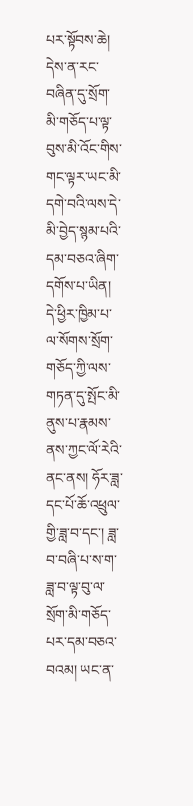པར་སྟོབས་ཆེ། དེས་ན་རང་བཞིན་དུ་སྲོག་མི་གཅོད་པ་ལྟ་བུས་མི་འོང་གིས་གང་ལྟར་ཡང་མི་དགེ་བའི་ལས་དེ་མི་བྱེད་སྙམ་པའི་དམ་བཅའ་ཞིག་དགོས་པ་ཡིན། དེ་ཕྱིར་ཁྱིམ་པ་ལ་སོགས་སྲོག་གཅོད་ཀྱི་ལས་གཏན་དུ་སྤོང་མི་ནུས་པ་རྣམས་ནས་ཀྱང་ལོ་རེའི་ནང་ནས། ཧོར་ཟླ་དང་པོ་ཆོ་འཕྲུལ་གྱི་ཟླ་བ་དང་། ཟླ་བ་བཞི་པ་ས་ག་ཟླ་བ་ལྟ་བུ་ལ་སྲོག་མི་གཅོད་པར་དམ་བཅའ་བའམ། ཡང་ན་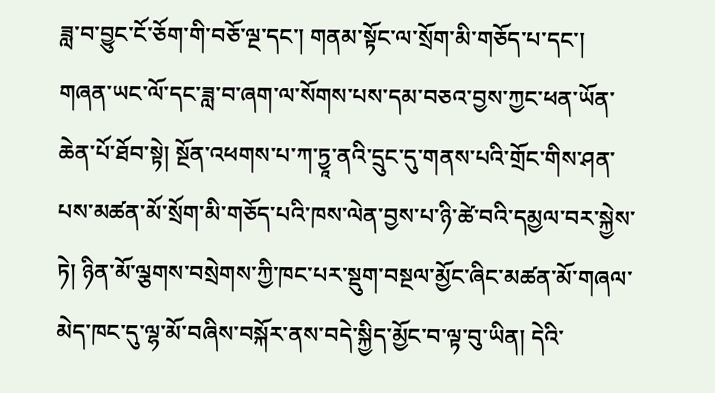ཟླ་བ་བྱུང་ངོ་ཅོག་གི་བཅོ་ལྔ་དང་། གནམ་སྟོང་ལ་སྲོག་མི་གཅོད་པ་དང་། གཞན་ཡང་ལོ་དང་ཟླ་བ་ཞག་ལ་སོགས་པས་དམ་བཅའ་བྱས་ཀྱང་ཕན་ཡོན་ཆེན་པོ་ཐོབ་སྟེ། སྔོན་འཕགས་པ་ཀ་ཏྱཱ་ནའི་དྲུང་དུ་གནས་པའི་གྲོང་གིས་ཤན་པས་མཚན་མོ་སྲོག་མི་གཅོད་པའི་ཁས་ལེན་བྱས་པ་ཉི་ཚེ་བའི་དམྱལ་བར་སྐྱེས་ཏེ། ཉིན་མོ་ལྕགས་བསྲེགས་ཀྱི་ཁང་པར་སྡུག་བསྔལ་མྱོང་ཞིང་མཚན་མོ་གཞལ་མེད་ཁང་དུ་ལྷ་མོ་བཞིས་བསྐོར་ནས་བདེ་སྐྱིད་མྱོང་བ་ལྟ་བུ་ཡིན། དེའི་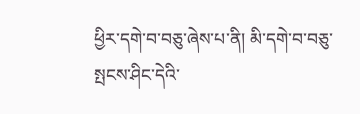ཕྱིར་དགེ་བ་བཅུ་ཞེས་པ་ནི། མི་དགེ་བ་བཅུ་སྤངས་ཤིང་དེའི་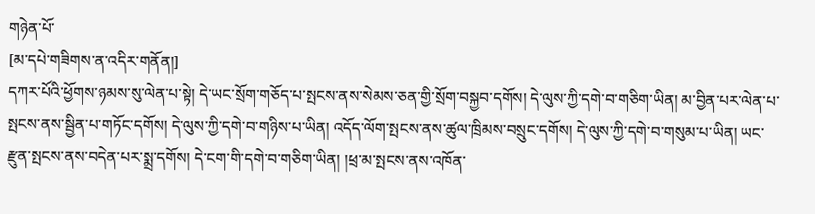གཉེན་པོ་
[མ་དཔེ་གཟིགས་ན་འདིར་གནོན།]
དཀར་པོའི་ཕྱོགས་ཉམས་སུ་ལེན་པ་སྟེ། དེ་ཡང་སྲོག་གཅོད་པ་སྤངས་ནས་སེམས་ཅན་གྱི་སྲོག་བསྐྱབ་དགོས། དེ་ལུས་ཀྱི་དགེ་བ་གཅིག་ཡིན། མ་བྱིན་པར་ལེན་པ་སྤངས་ནས་སྦྱིན་པ་གཏོང་དགོས། དེ་ལུས་ཀྱི་དགེ་བ་གཉིས་པ་ཡིན། འདོད་ལོག་སྤངས་ནས་ཚུལ་ཁྲིམས་བསྲུང་དགོས། དེ་ལུས་ཀྱི་དགེ་བ་གསུམ་པ་ཡིན། ཡང་རྫུན་སྤངས་ནས་བདེན་པར་སྨྲ་དགོས། དེ་ངག་གི་དགེ་བ་གཅིག་ཡིན། །ཕྲ་མ་སྤངས་ནས་འཁོན་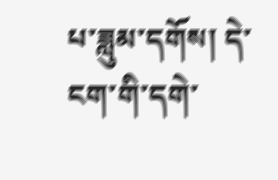པ་ཟླུམ་དགོས། དེ་ངག་གི་དགེ་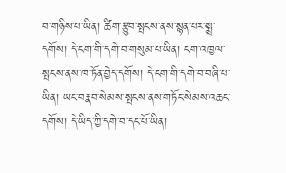བ་གཉིས་པ་ཡིན། ཚིག་རྩུབ་སྤངས་ནས་སྙན་པར་སྨྲ་དགོས། དེ་ངག་གི་དགེ་བ་གསུམ་པ་ཡིན། ངག་འཁྱལ་སྤངས་ནས་ཁ་ཏོན་བྱེད་དགོས། དེ་ངག་གི་དགེ་བ་བཞི་པ་ཡིན། ཡང་བརྣབ་སེམས་སྤངས་ནས་གཏོང་སེམས་འཆང་དགོས། དེ་ཡིད་ཀྱི་དགེ་བ་དང་པོ་ཡིན།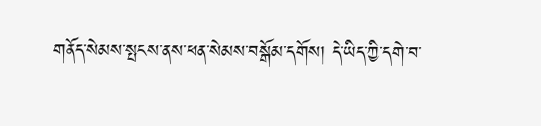གནོད་སེམས་སྤངས་ནས་ཕན་སེམས་བསྒོམ་དགོས། དེ་ཡིད་ཀྱི་དགེ་བ་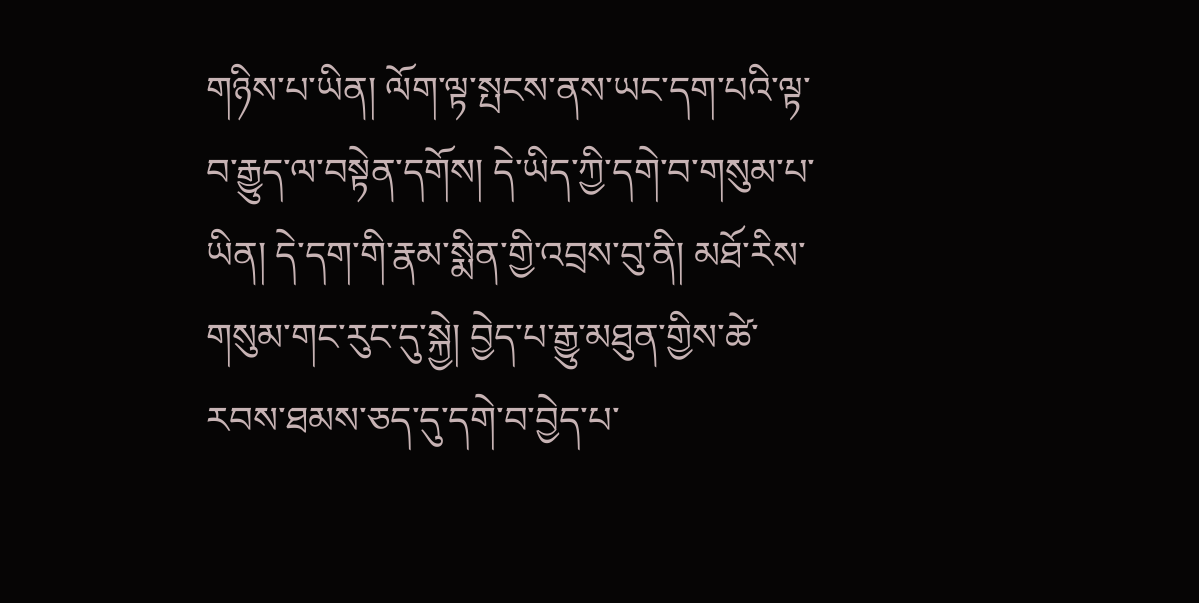གཉིས་པ་ཡིན། ལོག་ལྟ་སྤངས་ནས་ཡང་དག་པའི་ལྟ་བ་རྒྱུད་ལ་བསྟེན་དགོས། དེ་ཡིད་ཀྱི་དགེ་བ་གསུམ་པ་ཡིན། དེ་དག་གི་རྣམ་སྨིན་གྱི་འབྲས་བུ་ནི། མཐོ་རིས་གསུམ་གང་རུང་དུ་སྐྱེ། བྱེད་པ་རྒྱུ་མཐུན་གྱིས་ཚེ་རབས་ཐམས་ཅད་དུ་དགེ་བ་བྱེད་པ་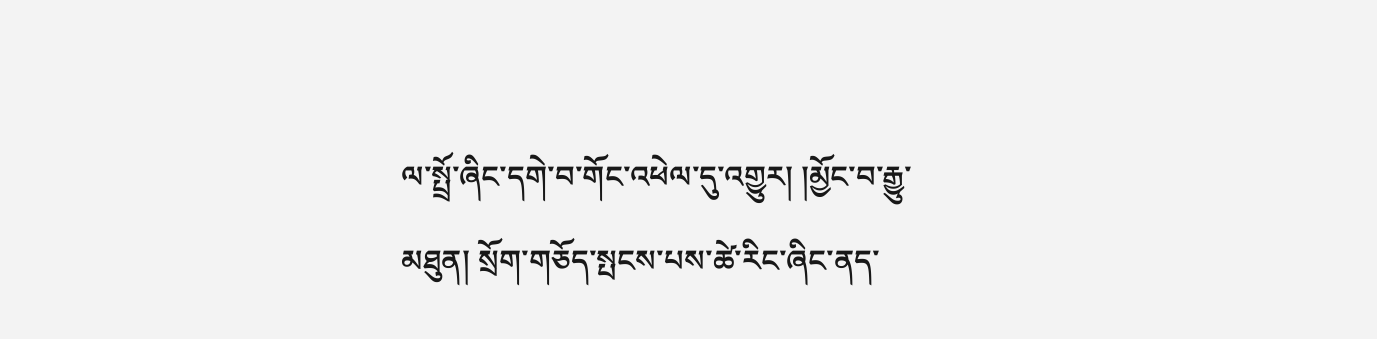ལ་སྤྲོ་ཞིང་དགེ་བ་གོང་འཕེལ་དུ་འགྱུར། །མྱོང་བ་རྒྱུ་མཐུན། སྲོག་གཅོད་སྤངས་པས་ཚེ་རིང་ཞིང་ནད་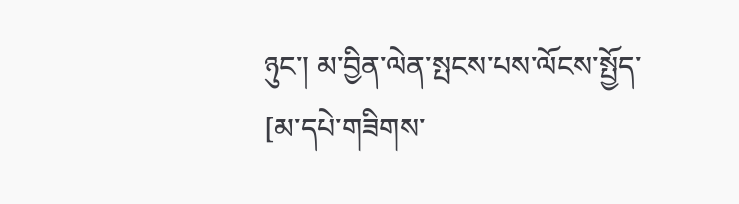ཉུང་། མ་བྱིན་ལེན་སྤངས་པས་ལོངས་སྤྱོད་
[མ་དཔེ་གཟིགས་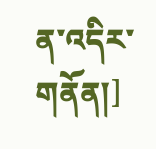ན་འདིར་གནོན།]